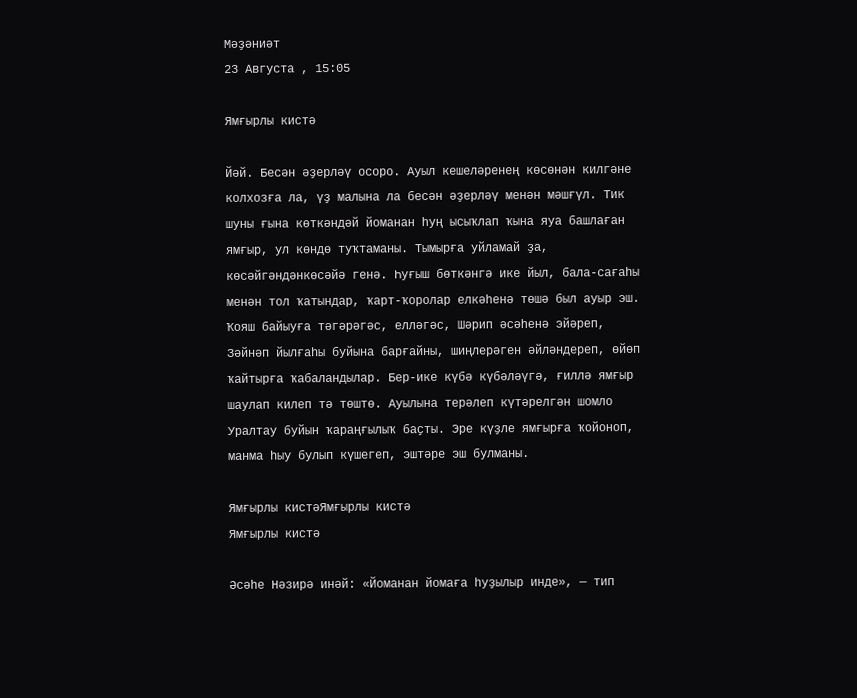Мәҙәниәт
23 Августа , 15:05

Ямғырлы кистә

Йәй. Бесән әҙерләү осоро. Ауыл кешеләренең көсөнән килгәне колхозға ла, үҙ малына ла бесән әҙерләү менән мәшғүл. Тик шуны ғына көткәндәй йоманан һуң ысыҡлап ҡына яуа башлаған ямғыр, ул көндө туҡтаманы. Тымырға уйламай ҙа, көсәйгәндәнкөсәйә генә. Һуғыш бөткәнгә ике йыл, бала-сағаһы менән тол ҡатындар, ҡарт-ҡоролар елкәһенә төшә был ауыр эш. Ҡояш байыуға тәгәрәгәс, елләгәс, Шәрип әсәһенә эйәреп, Зәйнәп йылғаһы буйына барғайны, шиңлерәген әйләндереп, өйөп ҡайтырға ҡабаландылар. Бер-ике күбә күбәләүгә, ғиллә ямғыр шаулап килеп тә төштө. Ауылына терәлеп күтәрелгән шомло Уралтау буйын ҡараңғылыҡ баҫты. Эре күҙле ямғырға ҡойоноп, манма һыу булып күшегеп, эштәре эш булманы.

Ямғырлы кистәЯмғырлы кистә
Ямғырлы кистә

Әсәһе Нәзирә инәй: «Йоманан йомаға һуҙылыр инде», — тип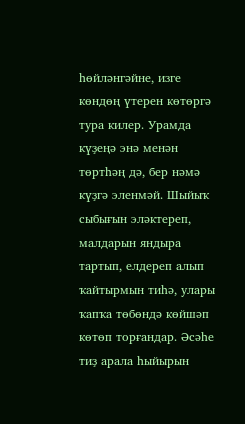һөйләнгәйне, изге көндөң үтерен көтөргә тура килер. Урамда күҙеңә энә менән төртһәң дә, бер нәмә күҙгә эленмәй. Шыйыҡ сыбығын эләктереп, малдарын яндыра тартып, елдереп алып ҡайтырмын тиһә, улары ҡапҡа төбөндә көйшәп көтөп торғандар. Әсәһе тиҙ арала һыйырын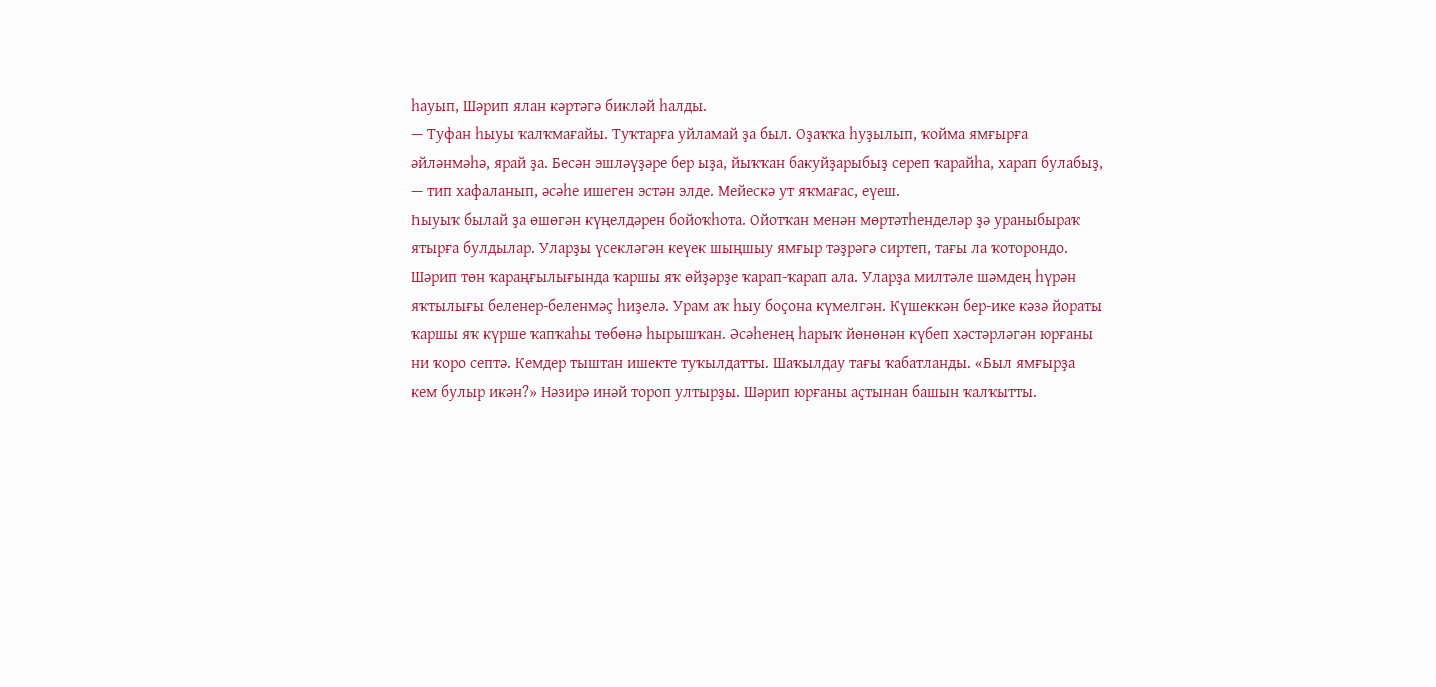һауып, Шәрип ялан кәртәгә бикләй һалды.
— Туфан һыуы ҡалҡмағайы. Туҡтарға уйламай ҙа был. Оҙаҡҡа һуҙылып, ҡойма ямғырға әйләнмәһә, ярай ҙа. Бесән эшләүҙәре бер ыҙа, йыҡҡан бакуйҙарыбыҙ сереп ҡарайһа, харап булабыҙ, — тип хафаланып, әсәһе ишеген эстән элде. Мейескә ут яҡмағас, еүеш.
Һыуыҡ былай ҙа өшөгән күңелдәрен бойоҡһота. Ойотҡан менән мөртәтһенделәр ҙә ураныбыраҡ ятырға булдылар. Уларҙы үсекләгән кеүек шыңшыу ямғыр тәҙрәгә сиртеп, тағы ла ҡоторондо. Шәрип төн ҡараңғылығында ҡаршы яҡ өйҙәрҙе ҡарап-ҡарап ала. Уларҙа милтәле шәмдең һүрән яҡтылығы беленер-беленмәҫ һиҙелә. Урам аҡ һыу боҫона күмелгән. Күшеккән бер-ике кәзә йораты ҡаршы яҡ күрше ҡапҡаһы төбөнә һырышҡан. Әсәһенең һарыҡ йөнөнән күбеп хәстәрләгән юрғаны ни ҡоро септә. Кемдер тыштан ишекте туҡылдатты. Шаҡылдау тағы ҡабатланды. «Был ямғырҙа кем булыр икән?» Нәзирә инәй тороп ултырҙы. Шәрип юрғаны аҫтынан башын ҡалҡытты.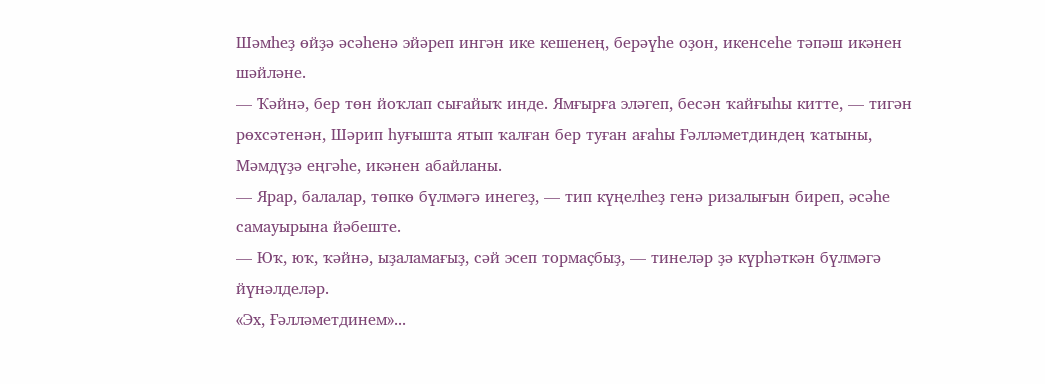Шәмһеҙ өйҙә әсәһенә эйәреп ингән ике кешенең, берәүһе оҙон, икенсеһе тәпәш икәнен шәйләне.
— Ҡәйнә, бер төн йоҡлап сығайыҡ инде. Ямғырға эләгеп, бесән ҡайғыһы китте, — тигән рөхсәтенән, Шәрип һуғышта ятып ҡалған бер туған ағаһы Ғәлләметдиндең ҡатыны, Мәмдүҙә еңгәһе, икәнен абайланы.
— Ярар, балалар, төпкө бүлмәгә инегеҙ, — тип күңелһеҙ генә ризалығын биреп, әсәһе самауырына йәбеште.
— Юҡ, юҡ, ҡәйнә, ыҙаламағыҙ, сәй эсеп тормаҫбыҙ, — тинеләр ҙә күрһәткән бүлмәгә йүнәлделәр.
«Эх, Ғәлләметдинем»...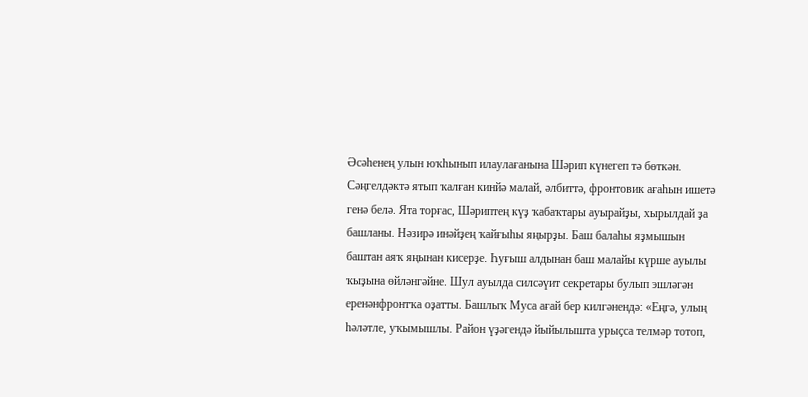Әсәһенең улын юҡһынып илаулағанына Шәрип күнегеп тә бөткән. Сәңгелдәктә ятып ҡалған кинйә малай, әлбиттә, фронтовик ағаһын ишетә генә белә. Ята торғас, Шәриптең күҙ ҡабаҡтары ауырайҙы, хырылдай ҙа башланы. Нәзирә инәйҙең ҡайғыһы яңырҙы. Баш балаһы яҙмышын баштан аяҡ яңынан кисерҙе. Һуғыш алдынан баш малайы күрше ауылы ҡыҙына өйләнгәйне. Шул ауылда силсәүит секретары булып эшләгән еренәнфронтҡа оҙатты. Башлыҡ Муса ағай бер килгәнендә: «Еңгә, улың һәләтле, уҡымышлы. Район үҙәгендә йыйылышта урыҫса телмәр тотоп,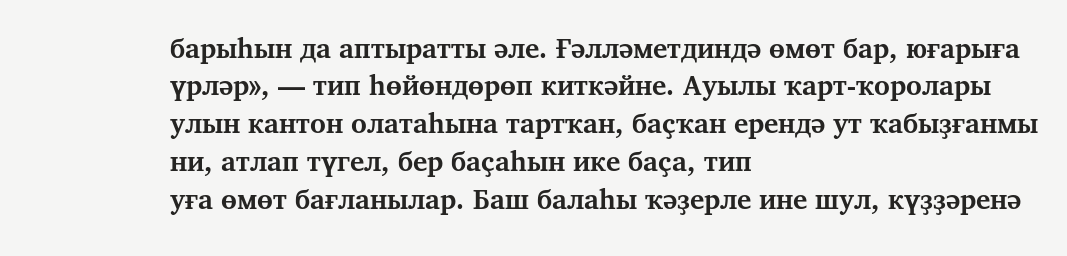барыһын да аптыратты әле. Ғәлләметдиндә өмөт бар, юғарыға үрләр», — тип һөйөндөрөп киткәйне. Ауылы ҡарт-ҡоролары улын кантон олатаһына тартҡан, баҫҡан ерендә ут ҡабыҙғанмы ни, атлап түгел, бер баҫаһын ике баҫа, тип
уға өмөт бағланылар. Баш балаһы ҡәҙерле ине шул, күҙҙәренә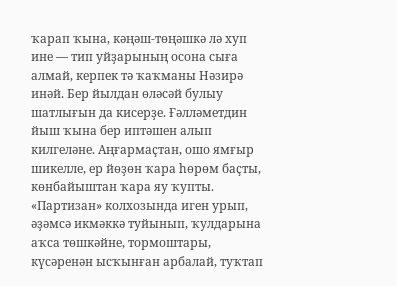ҡарап ҡына, кәңәш-төңәшкә лә хуп ине — тип уйҙарының осона сыға алмай, керпек тә ҡаҡманы Нәзирә инәй. Бер йылдан өләсәй булыу шатлығын да кисерҙе. Ғәлләметдин йыш ҡына бер иптәшен алып килгеләне. Аңғармаҫтан, ошо ямғыр шикелле, ер йөҙөн ҡара һөрөм баҫты, көнбайыштан ҡара яу ҡупты. «Партизан» колхозында иген урып, әҙәмсә икмәккә туйынып, ҡулдарына аҡса төшкәйне, тормоштары, күсәренән ысҡынған арбалай, туҡтап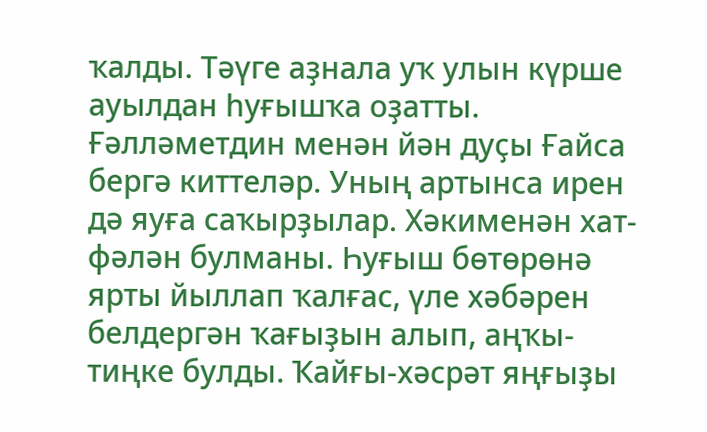ҡалды. Тәүге аҙнала уҡ улын күрше ауылдан һуғышҡа оҙатты. Ғәлләметдин менән йән дуҫы Ғайса бергә киттеләр. Уның артынса ирен дә яуға саҡырҙылар. Хәкименән хат-фәлән булманы. Һуғыш бөтөрөнә ярты йыллап ҡалғас, үле хәбәрен белдергән ҡағыҙын алып, аңҡы-тиңке булды. Ҡайғы-хәсрәт яңғыҙы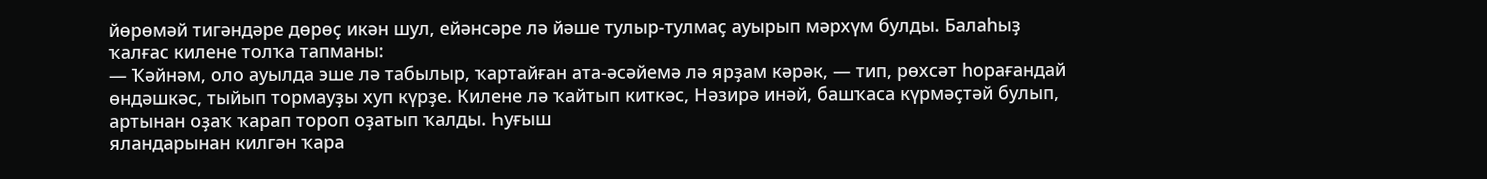йөрөмәй тигәндәре дөрөҫ икән шул, ейәнсәре лә йәше тулыр-тулмаҫ ауырып мәрхүм булды. Балаһыҙ ҡалғас килене толҡа тапманы:
— Ҡәйнәм, оло ауылда эше лә табылыр, ҡартайған ата-әсәйемә лә ярҙам кәрәк, — тип, рөхсәт һорағандай өндәшкәс, тыйып тормауҙы хуп күрҙе. Килене лә ҡайтып киткәс, Нәзирә инәй, башҡаса күрмәҫтәй булып, артынан оҙаҡ ҡарап тороп оҙатып ҡалды. Һуғыш
яландарынан килгән ҡара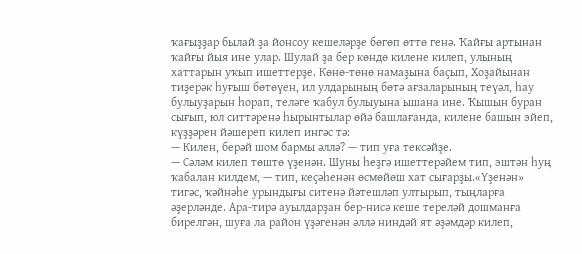ҡағыҙҙар былай ҙа йонсоу кешеләрҙе бөгөп өттө генә. Ҡайғы артынан ҡайғы йыя ине улар. Шулай ҙа бер көндө килене килеп, улының хаттарын уҡып ишеттерҙе. Көнө-төнө намаҙына баҫып, Хоҙайынан тиҙерәк һуғыш бөтөүен, ил улдарының бөтә ағзаларының теүәл, һау булыуҙарын һорап, теләге ҡабул булыуына ышана ине. Ҡышын буран сығып, юл ситтәренә һырынтылар өйә башлағанда, килене башын эйеп, күҙҙәрен йәшереп килеп ингәс тә:
— Килен, берәй шом бармы әллә? — тип уға тексәйҙе.
— Сәләм килеп төштө үҙенән. Шуны һеҙгә ишеттерәйем тип, эштән һуң ҡабалан килдем, — тип, кеҫәһенән өсмөйөш хат сығарҙы.«Үҙенән» тигәс, ҡәйнәһе урындығы ситенә йәтешләп ултырып, тыңларға әҙерләнде. Ара-тирә ауылдарҙан бер-нисә кеше тереләй дошманға бирелгән, шуға ла район үҙәгенән әллә ниндәй ят әҙәмдәр килеп,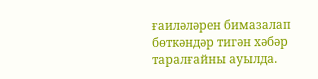ғаиләләрен бимазалап бөткәндәр тигән хәбәр таралғайны ауылда.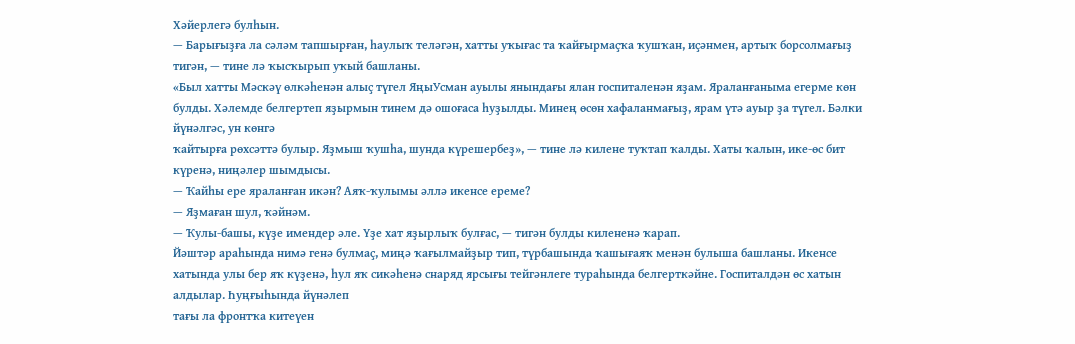Хәйерлегә булһын.
— Барығыҙға ла сәләм тапшырған, һаулыҡ теләгән, хатты уҡығас та ҡайғырмаҫҡа ҡушҡан, иҫәнмен, артыҡ борсолмағыҙ тигән, — тине лә ҡысҡырып уҡый башланы.
«Был хатты Мәскәү өлкәһенән алыҫ түгел ЯңыУсман ауылы янындағы ялан госпиталенән яҙам. Яраланғаныма егерме көн булды. Хәлемде белгертеп яҙырмын тинем дә ошоғаса һуҙылды. Минең өсөн хафаланмағыҙ, ярам үтә ауыр ҙа түгел. Бәлки йүнәлгәс, ун көнгә
ҡайтырға рөхсәттә булыр. Яҙмыш ҡушһа, шунда күрешербеҙ», — тине лә килене туҡтап ҡалды. Хаты ҡалын, ике-өс бит күренә, ниңәлер шымдысы.
— Ҡайһы ере яраланған икән? Аяҡ-ҡулымы әллә икенсе ереме?
— Яҙмаған шул, ҡәйнәм.
— Ҡулы-башы, күҙе имендер әле. Үҙе хат яҙырлыҡ булғас, — тигән булды килененә ҡарап.
Йәштәр араһында нимә генә булмаҫ, миңә ҡағылмайҙыр тип, түрбашында ҡашығаяҡ менән булыша башланы. Икенсе хатында улы бер яҡ күҙенә, һул яҡ сикәһенә снаряд ярсығы тейгәнлеге тураһында белгерткәйне. Госпиталдән өс хатын алдылар. Һуңғыһында йүнәлеп
тағы ла фронтҡа китеүен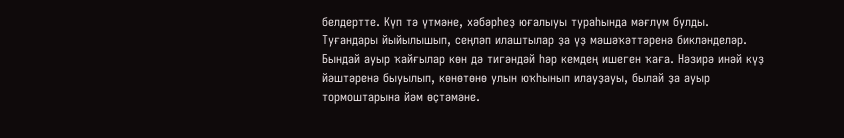белдертте. Күп тә үтмәне, хәбәрһеҙ юғалыуы тураһында мәғлүм булды. Туғандары йыйылышып, сеңләп илаштылар ҙа үҙ мәшәҡәттәренә бикләнделәр. Бындай ауыр ҡайғылар көн дә тигәндәй һәр кемдең ишеген ҡаға. Нәзирә инәй күҙ йәштәренә быуылып, көнөтөнө улын юҡһынып илауҙауы, былай ҙа ауыр тормоштарына йәм өҫтәмәне.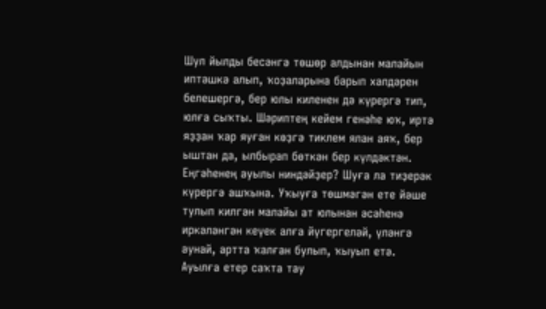Шул йылды бесәнгә төшөр алдынан малайын иптәшкә алып, ҡоҙаларына барып хәлдәрен белешергә, бер юлы киленен дә күрергә тип, юлға сыҡты. Шәриптең кейем генәһе юҡ, иртә яҙҙан ҡар яуған көҙгә тиклем ялан аяҡ, бер ыштан да, ылбырап бөткән бер күлдәктән. Еңгәһенең ауылы ниндәйҙер? Шуға ла тиҙерәк күрергә ашҡына. Уҡыуға төшмәгән ете йәше тулып килгән малайы ат юлынан әсәһенә иркәләнгән кеүек алға йүгергеләй, үләнгә аунай, артта ҡалған булып, ҡыуып етә. Ауылға етер саҡта тау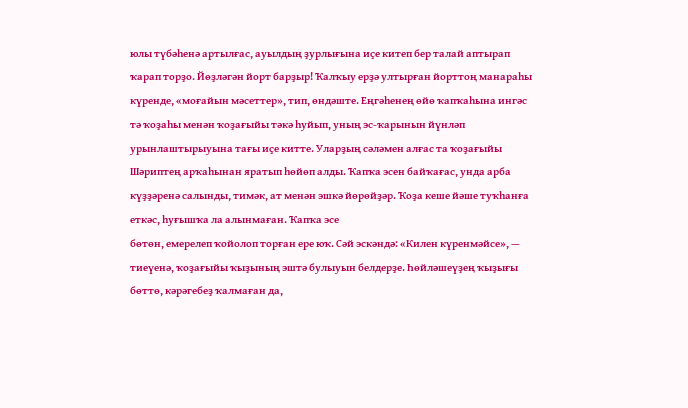юлы түбәһенә артылғас, ауылдың ҙурлығына иҫе китеп бер талай аптырап ҡарап торҙо. Йөҙләгән йорт барҙыр! Ҡалҡыу ерҙә ултырған йорттоң манараһы күренде, «моғайын мәсеттер», тип, өндәште. Еңгәһенең өйө ҡапҡаһына ингәс тә ҡоҙаһы менән ҡоҙағыйы тәкә һуйып, уның эс-ҡарынын йүнләп
урынлаштырыуына тағы иҫе китте. Уларҙың сәләмен алғас та ҡоҙағыйы Шәриптең арҡаһынан яратып һөйөп алды. Ҡапҡа эсен байҡағас, унда арба күҙҙәренә салынды, тимәк, ат менән эшкә йөрөйҙәр. Ҡоҙа кеше йәше туҡһанға еткәс, һуғышҡа ла алынмаған. Ҡапҡа эсе
бөтөн, емерелеп ҡойолоп торған ере юҡ. Сәй эскәндә: «Килен күренмәйсе», — тиеүенә, ҡоҙағыйы ҡыҙының эштә булыуын белдерҙе. Һөйләшеүҙең ҡыҙығы бөттө, кәрәгебеҙ ҡалмаған да,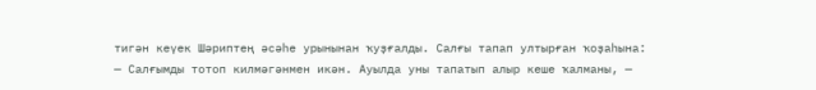тигән кеүек Шәриптең әсәһе урынынан ҡуҙғалды. Салғы тапап ултырған ҡоҙаһына:
— Салғымды тотоп килмәгәнмен икән. Ауылда уны тапатып алыр кеше ҡалманы, —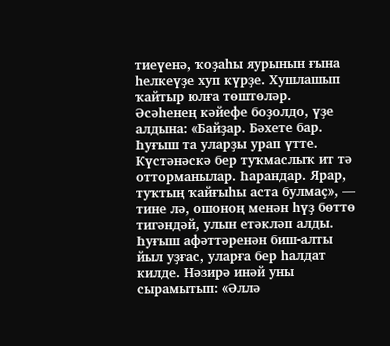тиеүенә, ҡоҙаһы яурынын ғына һелкеүҙе хуп күрҙе. Хушлашып ҡайтыр юлға төштөләр. Әсәһенең кәйефе боҙолдо, үҙе алдына: «Байҙар. Бәхете бар. Һуғыш та уларҙы урап үтте. Күстәнәскә бер туҡмаслыҡ ит тә отторманылар. Һарандар. Ярар, туҡтың ҡайғыһы аста булмаҫ», — тине лә, ошоноң менән һүҙ бөттө тигәндәй, улын етәкләп алды. Һуғыш афәттәренән биш-алты йыл уҙғас, уларға бер һалдат килде. Нәзирә инәй уны сырамытып: «Әллә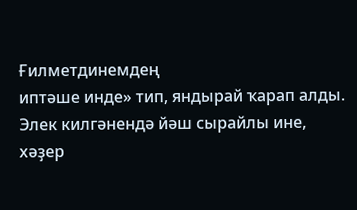Ғилметдинемдең
иптәше инде» тип, яндырай ҡарап алды. Элек килгәнендә йәш сырайлы ине, хәҙер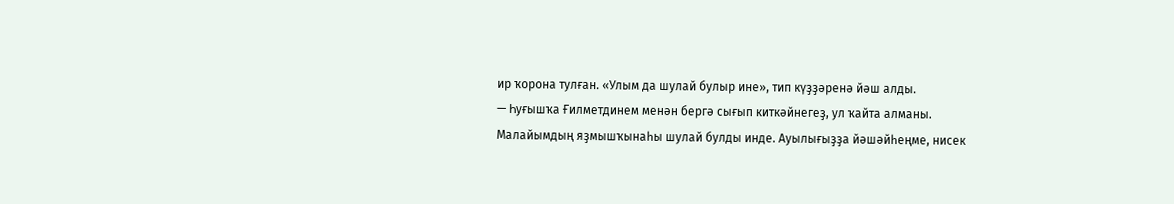ир ҡорона тулған. «Улым да шулай булыр ине», тип күҙҙәренә йәш алды.
— Һуғышҡа Ғилметдинем менән бергә сығып киткәйнегеҙ, ул ҡайта алманы. Малайымдың яҙмышҡынаһы шулай булды инде. Ауылығыҙҙа йәшәйһеңме, нисек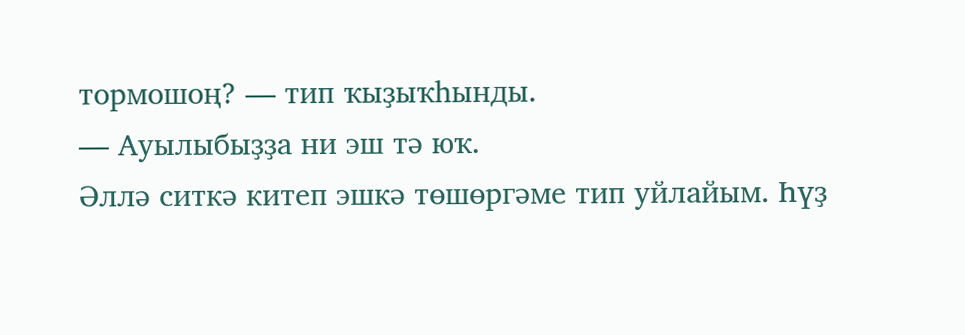тормошоң? — тип ҡыҙыҡһынды.
— Ауылыбыҙҙа ни эш тә юҡ.
Әллә ситкә китеп эшкә төшөргәме тип уйлайым. Һүҙ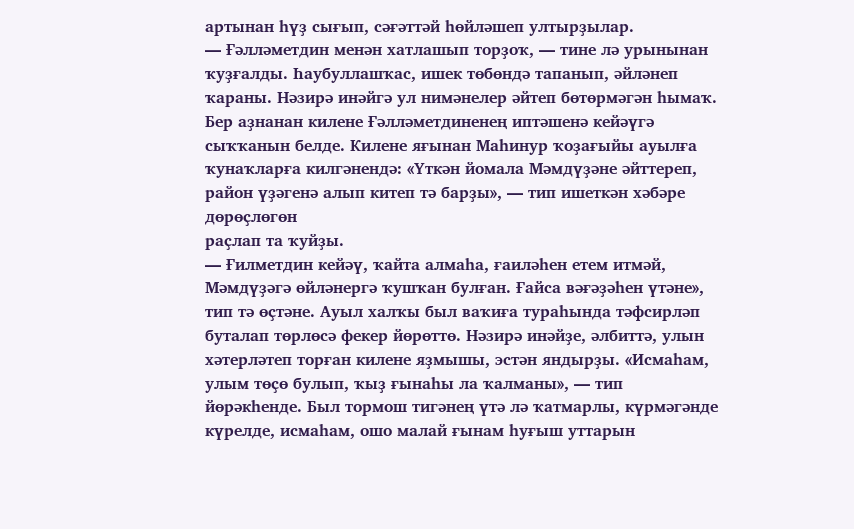артынан һүҙ сығып, сәғәттәй һөйләшеп ултырҙылар.
— Ғәлләметдин менән хатлашып торҙоҡ, — тине лә урынынан ҡуҙғалды. Һаубуллашҡас, ишек төбөндә тапанып, әйләнеп ҡараны. Нәзирә инәйгә ул нимәнелер әйтеп бөтөрмәгән һымаҡ.
Бер аҙнанан килене Ғәлләметдиненең иптәшенә кейәүгә сыҡҡанын белде. Килене яғынан Маһинур ҡоҙағыйы ауылға ҡунаҡларға килгәнендә: «Үткән йомала Мәмдүҙәне әйттереп, район үҙәгенә алып китеп тә барҙы», — тип ишеткән хәбәре дөрөҫлөгөн
раҫлап та ҡуйҙы.
— Ғилметдин кейәү, ҡайта алмаһа, ғаиләһен етем итмәй, Мәмдүҙәгә өйләнергә ҡушҡан булған. Ғайса вәғәҙәһен үтәне», тип тә өҫтәне. Ауыл халҡы был ваҡиға тураһында тәфсирләп буталап төрлөсә фекер йөрөттө. Нәзирә инәйҙе, әлбиттә, улын хәтерләтеп торған килене яҙмышы, эстән яндырҙы. «Исмаһам, улым төҫө булып, ҡыҙ ғынаһы ла ҡалманы», — тип йөрәкһенде. Был тормош тигәнең үтә лә ҡатмарлы, күрмәгәнде күрелде, исмаһам, ошо малай ғынам һуғыш уттарын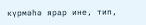күрмәһә ярар ине, тип,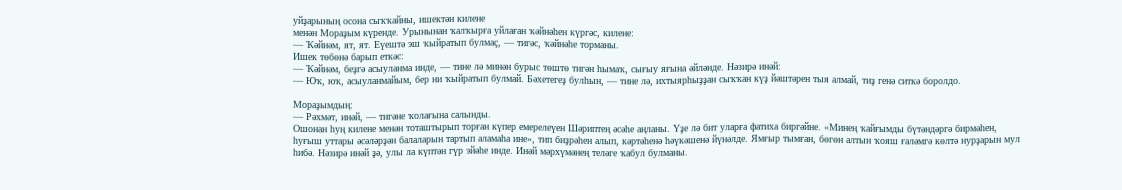уйҙарының осона сыҡҡайны, ишектән килене
менән Мораҙым күренде. Урынынан ҡалҡырға уйлаған ҡәйнәһен күргәс, килене:
— Ҡәйнәм, ят, ят. Еүештә эш ҡыйратып булмаҫ, — тигәс, ҡәйнәһе торманы.
Ишек төбөнә барып еткәс:
— Ҡәйнәм, беҙгә асыуланма инде, — тине лә минән бурыс төштө тигән һымаҡ, сығыу яғына әйләнде. Нәзирә инәй:
— Юҡ, юҡ, асыуланмайым, бер ни ҡыйратып булмай. Бәхетегеҙ булһын, — тине лә, ихтыярһыҙҙан сыҡҡан күҙ йәштәрен тыя алмай, тиҙ генә ситкә боролдо.

Мораҙымдың:
— Рәхмәт, инәй, — тигәне ҡолағына салынды.
Ошонан һуң килене менән тоташтырып торған күпер емерелеүен Шәриптең әсәһе аңланы. Үҙе лә бит уларға фатиха биргәйне. «Минең ҡайғымды бүтәндәргә бирмәһен, һуғыш уттары әсәләрҙән балаларын тартып аламаһа ине», тип биҙрәһен алып, кәртәһенә һәүкәшенә йүнәлде. Ямғыр тымған, бөгөн алтын ҡояш ғаләмгә көлтә нурҙарын мул һибә. Нәзирә инәй ҙә, улы ла күптән гүр эйәһе инде. Инәй мәрхүмәнең теләге ҡабул булманы.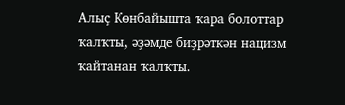Алыҫ Көнбайышта ҡара болоттар ҡалҡты, әҙәмде биҙрәткән нацизм ҡайтанан ҡалҡты.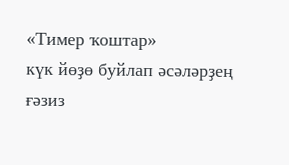«Тимер ҡоштар»
күк йөҙө буйлап әсәләрҙең ғәзиз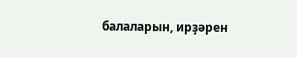балаларын, ирҙәрен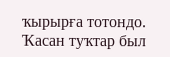ҡырырға тотондо. Ҡасан туҡтар был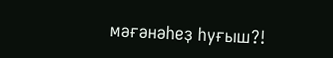мәғәнәһеҙ һуғыш?!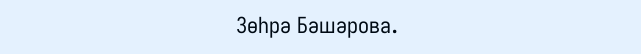Зөһрә Бәшәрова.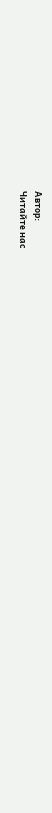Автор:
Читайте нас